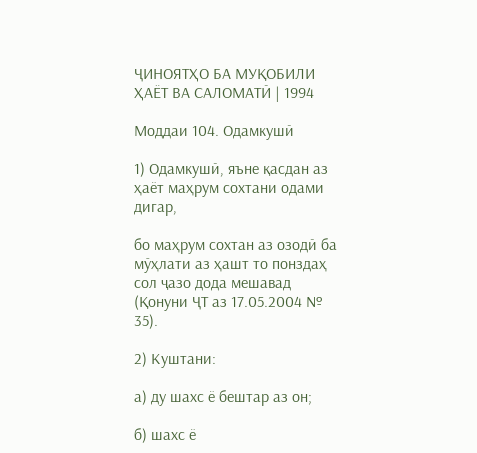ҶИНОЯТҲО БА МУҚОБИЛИ ҲАЁТ ВА САЛОМАТӢ | 1994

Моддаи 104. Одамкушӣ

1) Одамкушӣ, яъне қасдан аз ҳаёт маҳрум сохтани одами дигар,

бо маҳрум сохтан аз озодӣ ба мӯҳлати аз ҳашт то понздаҳ сол ҷазо дода мешавад (Қонуни ҶТ аз 17.05.2004 № 35).

2) Куштани:

а) ду шахс ё бештар аз он;

б) шахс ё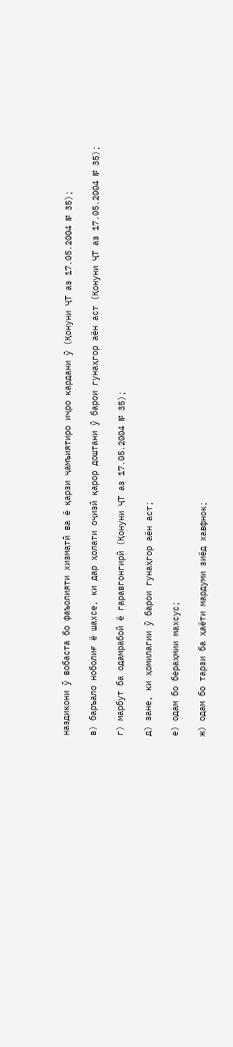наздикони ӯ вобаста бо фаъолияти хизматӣ ва ё қарзи ҷамъиятиро иҷро кардани ӯ (Қонуни ҶТ аз 17.05.2004 № 35);

в) баръало ноболиғ ё шахсе, ки дар ҳолати оҷизӣ қарор доштани ӯ барои гунаҳгор аён аст (Қонуни ҶТ аз 17.05.2004 № 35);

г) марбут ба одамрабоӣ ё гаравгонгирӣ (Қонуни ҶТ аз 17.05.2004 № 35);

д) зане, ки ҳомилагии ӯ барои гунаҳгор аён аст;

е) одам бо бераҳмии махсус;

ж) одам бо тарзи ба ҳаёти мардуми зиёд хавфнок;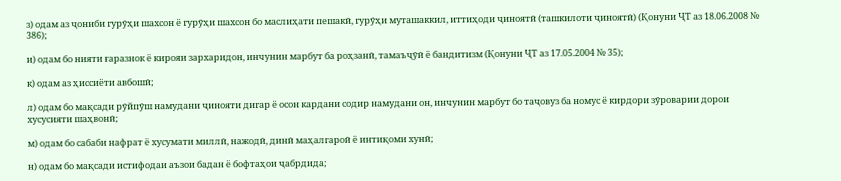з) одам аз ҷониби гурӯҳи шахсон ё гурӯҳи шахсон бо маслиҳати пешакӣ, гурӯҳи муташаккил, иттиҳоди ҷиноятӣ (ташкилоти ҷиноятӣ) (Қонуни ҶТ аз 18.06.2008 № 386);

и) одам бо нияти ғаразнок ё кирояи зархаридон, инчунин марбут ба роҳзанӣ, тамаъҷӯӣ ё бандитизм (Қонуни ҶТ аз 17.05.2004 № 35);

к) одам аз ҳиссиёти авбошӣ;

л) одам бо мақсади рӯйпӯш намудани ҷинояти дигар ё осон кардани содир намудани он, инчунин марбут бо таҷовуз ба номус ё кирдори зӯроварии дорои хусусияти шаҳвонӣ;

м) одам бо сабаби нафрат ё хусумати миллӣ, нажодӣ, динӣ маҳалгароӣ ё интиқоми хунӣ;

н) одам бо мақсади истифодаи аъзои бадан ё бофтаҳои ҷабрдида;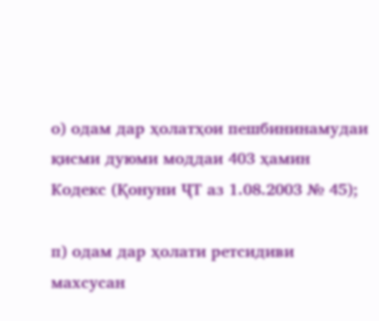о) одам дар ҳолатҳои пешбининамудаи қисми дуюми моддаи 403 ҳамин Кодекс (Қонуни ҶТ аз 1.08.2003 № 45);

п) одам дар ҳолати ретсидиви махсусан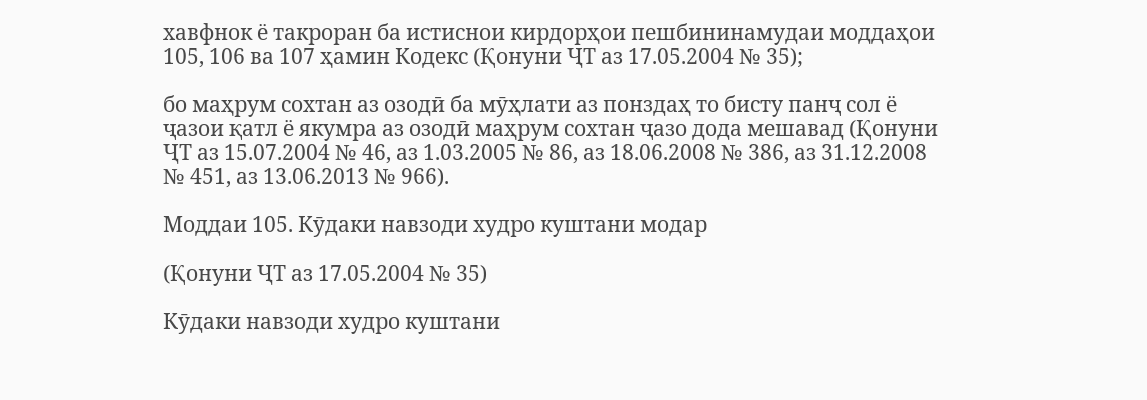хавфнок ё такроран ба истиснои кирдорҳои пешбининамудаи моддаҳои 105, 106 ва 107 ҳамин Кодекс (Қонуни ҶТ аз 17.05.2004 № 35);

бо маҳрум сохтан аз озодӣ ба мӯҳлати аз понздаҳ то бисту панҷ сол ё ҷазои қатл ё якумра аз озодӣ маҳрум сохтан ҷазо дода мешавад (Қонуни ҶТ аз 15.07.2004 № 46, аз 1.03.2005 № 86, аз 18.06.2008 № 386, аз 31.12.2008 № 451, аз 13.06.2013 № 966).

Моддаи 105. Кӯдаки навзоди худро куштани модар

(Қонуни ҶТ аз 17.05.2004 № 35)

Кӯдаки навзоди худро куштани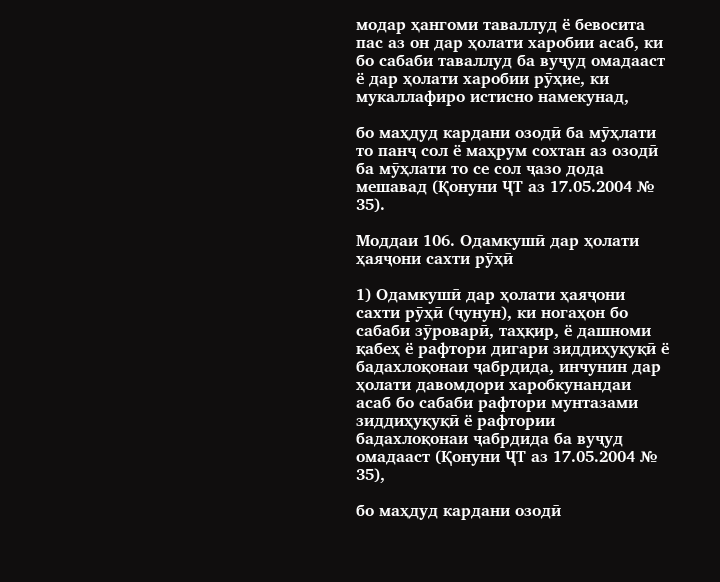модар ҳангоми таваллуд ё бевосита пас аз он дар ҳолати харобии асаб, ки бо сабаби таваллуд ба вуҷуд омадааст ё дар ҳолати харобии рӯҳие, ки мукаллафиро истисно намекунад,

бо маҳдуд кардани озодӣ ба мӯҳлати то панҷ сол ё маҳрум сохтан аз озодӣ ба мӯҳлати то се сол ҷазо дода мешавад (Қонуни ҶТ аз 17.05.2004 № 35).

Моддаи 106. Одамкушӣ дар ҳолати ҳаяҷони сахти рӯҳӣ

1) Одамкушӣ дар ҳолати ҳаяҷони сахти рӯҳӣ (ҷунун), ки ногаҳон бо сабаби зӯроварӣ, таҳқир, ё дашноми қабеҳ ё рафтори дигари зиддиҳуқуқӣ ё бадахлоқонаи ҷабрдида, инчунин дар ҳолати давомдори харобкунандаи асаб бо сабаби рафтори мунтазами зиддиҳуқуқӣ ё рафтории бадахлоқонаи ҷабрдида ба вуҷуд омадааст (Қонуни ҶТ аз 17.05.2004 № 35),

бо маҳдуд кардани озодӣ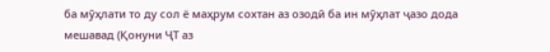ба мӯҳлати то ду сол ё маҳрум сохтан аз озодӣ ба ин мӯҳлат ҷазо дода мешавад (Қонуни ҶТ аз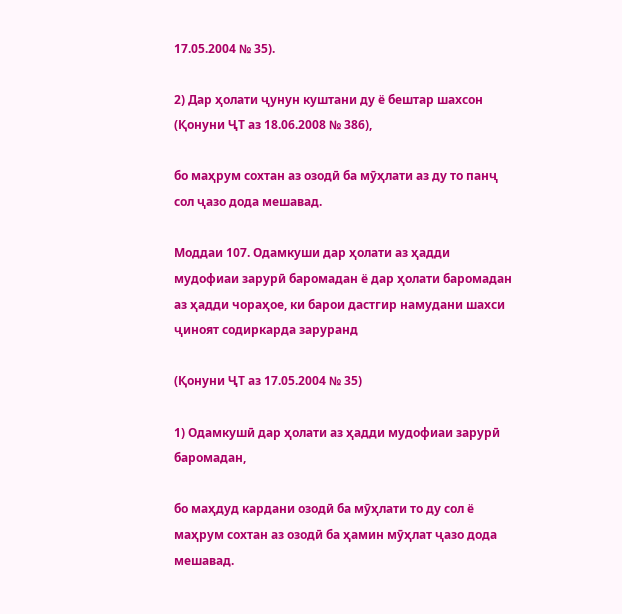17.05.2004 № 35).

2) Дар ҳолати ҷунун куштани ду ё бештар шахсон (Қонуни ҶТ аз 18.06.2008 № 386),

бо маҳрум сохтан аз озодӣ ба мӯҳлати аз ду то панҷ сол ҷазо дода мешавад.

Моддаи 107. Одамкуши дар ҳолати аз ҳадди мудофиаи зарурӣ баромадан ё дар ҳолати баромадан аз ҳадди чораҳое, ки барои дастгир намудани шахси ҷиноят содиркарда заруранд

(Қонуни ҶТ аз 17.05.2004 № 35)

1) Одамкушӣ дар ҳолати аз ҳадди мудофиаи зарурӣ баромадан,

бо маҳдуд кардани озодӣ ба мӯҳлати то ду сол ё маҳрум сохтан аз озодӣ ба ҳамин мӯҳлат ҷазо дода мешавад.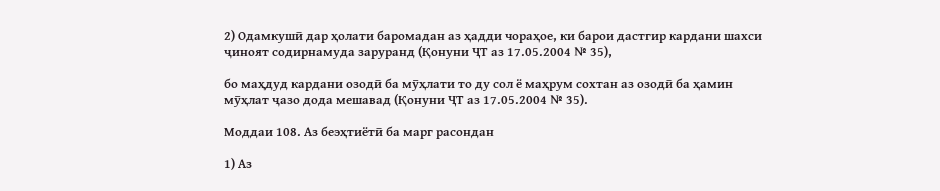2) Одамкушӣ дар ҳолати баромадан аз ҳадди чораҳое, ки барои дастгир кардани шахси ҷиноят содирнамуда заруранд (Қонуни ҶТ аз 17.05.2004 № 35),

бо маҳдуд кардани озодӣ ба мӯҳлати то ду сол ё маҳрум сохтан аз озодӣ ба ҳамин мӯҳлат ҷазо дода мешавад (Қонуни ҶТ аз 17.05.2004 № 35).

Моддаи 108. Аз беэҳтиётӣ ба марг расондан

1) Аз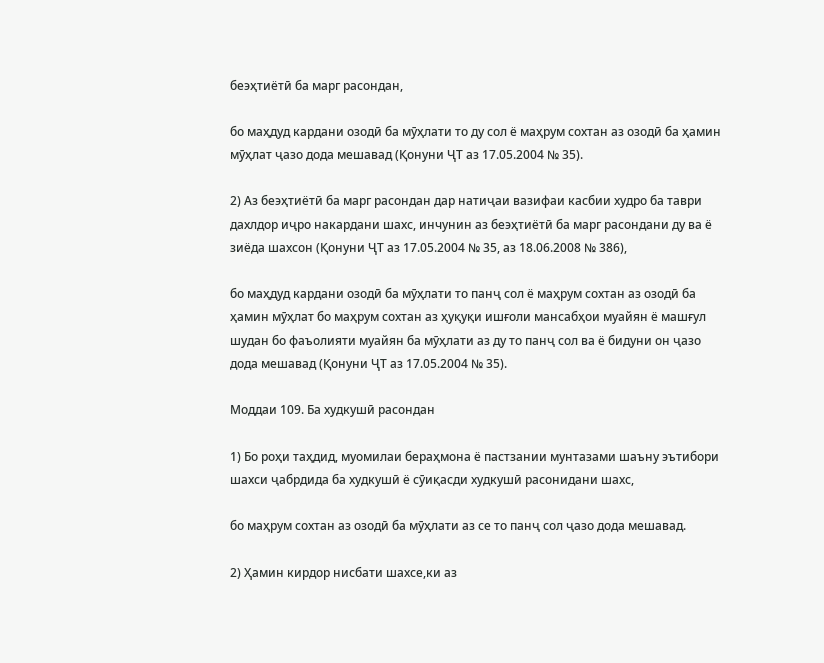беэҳтиётӣ ба марг расондан,

бо маҳдуд кардани озодӣ ба мӯҳлати то ду сол ё маҳрум сохтан аз озодӣ ба ҳамин мӯҳлат ҷазо дода мешавад (Қонуни ҶТ аз 17.05.2004 № 35).

2) Аз беэҳтиётӣ ба марг расондан дар натиҷаи вазифаи касбии худро ба таври дахлдор иҷро накардани шахс, инчунин аз беэҳтиётӣ ба марг расондани ду ва ё зиёда шахсон (Қонуни ҶТ аз 17.05.2004 № 35, аз 18.06.2008 № 386),

бо маҳдуд кардани озодӣ ба мӯҳлати то панҷ сол ё маҳрум сохтан аз озодӣ ба ҳамин мӯҳлат бо маҳрум сохтан аз ҳуқуқи ишғоли мансабҳои муайян ё машғул шудан бо фаъолияти муайян ба мӯҳлати аз ду то панҷ сол ва ё бидуни он ҷазо дода мешавад (Қонуни ҶТ аз 17.05.2004 № 35).

Моддаи 109. Ба худкушӣ расондан

1) Бо роҳи таҳдид, муомилаи бераҳмона ё пастзании мунтазами шаъну эътибори шахси ҷабрдида ба худкушӣ ё сӯиқасди худкушӣ расонидани шахс,

бо маҳрум сохтан аз озодӣ ба мӯҳлати аз се то панҷ сол ҷазо дода мешавад.

2) Ҳамин кирдор нисбати шахсе,ки аз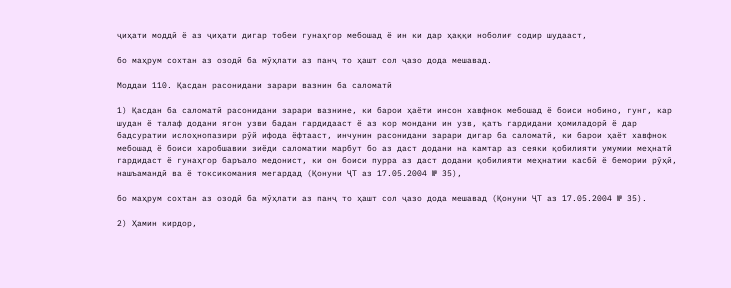ҷиҳати моддӣ ё аз ҷиҳати дигар тобеи гунаҳгор мебошад ё ин ки дар ҳаққи ноболиғ содир шудааст,

бо маҳрум сохтан аз озодӣ ба мӯҳлати аз панҷ то ҳашт сол ҷазо дода мешавад.

Моддаи 110. Қасдан расонидани зарари вазнин ба саломатӣ

1) Қасдан ба саломатӣ расонидани зарари вазнине, ки барои ҳаёти инсон хавфнок мебошад ё боиси нобино, гунг, кар шудан ё талаф додани ягон узви бадан гардидааст ё аз кор мондани ин узв, қатъ гардидани ҳомиладорӣ ё дар бадсуратии ислоҳнопазири рӯй ифода ёфтааст, инчунин расонидани зарари дигар ба саломатӣ, ки барои ҳаёт хавфнок мебошад ё боиси харобшавии зиёди саломатии марбут бо аз даст додани на камтар аз сеяки қобилияти умумии меҳнатӣ гардидаст ё гунаҳгор баръало медонист, ки он боиси пурра аз даст додани қобилияти меҳнатии касбӣ ё бемории рӯҳӣ, нашъамандӣ ва ё токсикомания мегардад (Қонуни ҶТ аз 17.05.2004 № 35),

бо маҳрум сохтан аз озодӣ ба мӯҳлати аз панҷ то ҳашт сол ҷазо дода мешавад (Қонуни ҶТ аз 17.05.2004 № 35).

2) Ҳамин кирдор,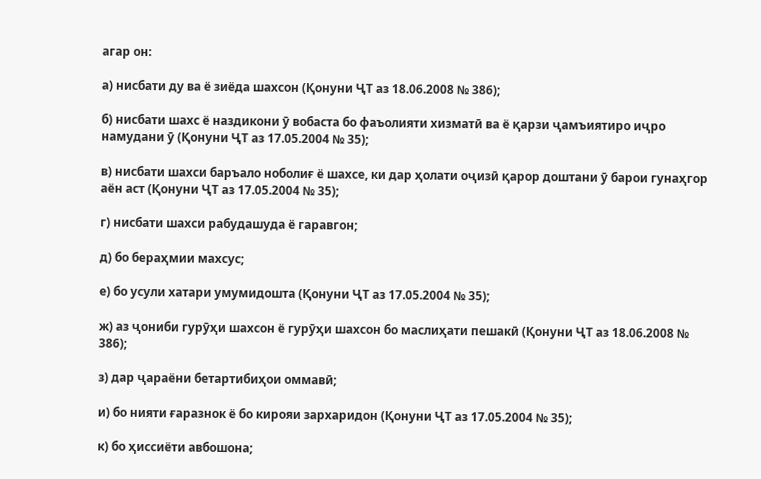агар он:

а) нисбати ду ва ё зиёда шахсон (Қонуни ҶТ аз 18.06.2008 № 386);

б) нисбати шахс ё наздикони ӯ вобаста бо фаъолияти хизматӣ ва ё қарзи ҷамъиятиро иҷро намудани ӯ (Қонуни ҶТ аз 17.05.2004 № 35);

в) нисбати шахси баръало ноболиғ ё шахсе, ки дар ҳолати оҷизӣ қарор доштани ӯ барои гунаҳгор аён аст (Қонуни ҶТ аз 17.05.2004 № 35);

г) нисбати шахси рабудашуда ё гаравгон;

д) бо бераҳмии махсус;

е) бо усули хатари умумидошта (Қонуни ҶТ аз 17.05.2004 № 35);

ж) аз ҷониби гурӯҳи шахсон ё гурӯҳи шахсон бо маслиҳати пешакӣ (Қонуни ҶТ аз 18.06.2008 № 386);

з) дар ҷараёни бетартибиҳои оммавӣ;

и) бо нияти ғаразнок ё бо кирояи зархаридон (Қонуни ҶТ аз 17.05.2004 № 35);

к) бо ҳиссиёти авбошона;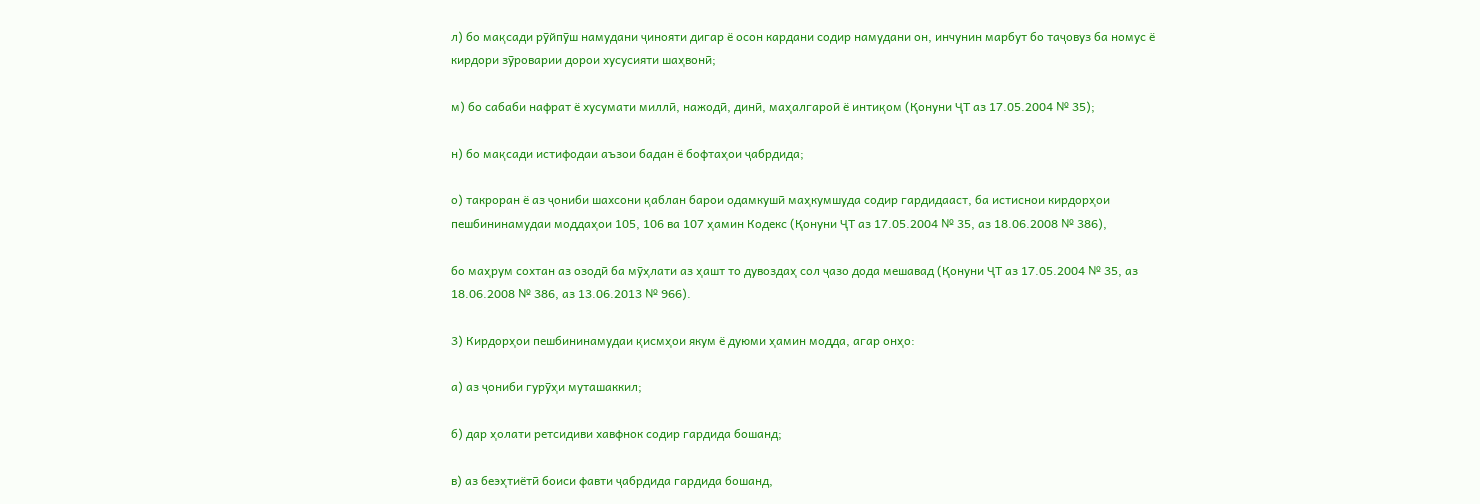л) бо мақсади рӯйпӯш намудани ҷинояти дигар ё осон кардани содир намудани он, инчунин марбут бо таҷовуз ба номус ё кирдори зӯроварии дорои хусусияти шаҳвонӣ;

м) бо сабаби нафрат ё хусумати миллӣ, нажодӣ, динӣ, маҳалгароӣ ё интиқом (Қонуни ҶТ аз 17.05.2004 № 35);

н) бо мақсади истифодаи аъзои бадан ё бофтаҳои ҷабрдида;

о) такроран ё аз ҷониби шахсони қаблан барои одамкушӣ маҳкумшуда содир гардидааст, ба истиснои кирдорҳои пешбининамудаи моддаҳои 105, 106 ва 107 ҳамин Кодекс (Қонуни ҶТ аз 17.05.2004 № 35, аз 18.06.2008 № 386),

бо маҳрум сохтан аз озодӣ ба мӯҳлати аз ҳашт то дувоздаҳ сол ҷазо дода мешавад (Қонуни ҶТ аз 17.05.2004 № 35, аз 18.06.2008 № 386, аз 13.06.2013 № 966).

3) Кирдорҳои пешбининамудаи қисмҳои якум ё дуюми ҳамин модда, агар онҳо:

а) аз ҷониби гурӯҳи муташаккил;

б) дар ҳолати ретсидиви хавфнок содир гардида бошанд;

в) аз беэҳтиётӣ боиси фавти ҷабрдида гардида бошанд,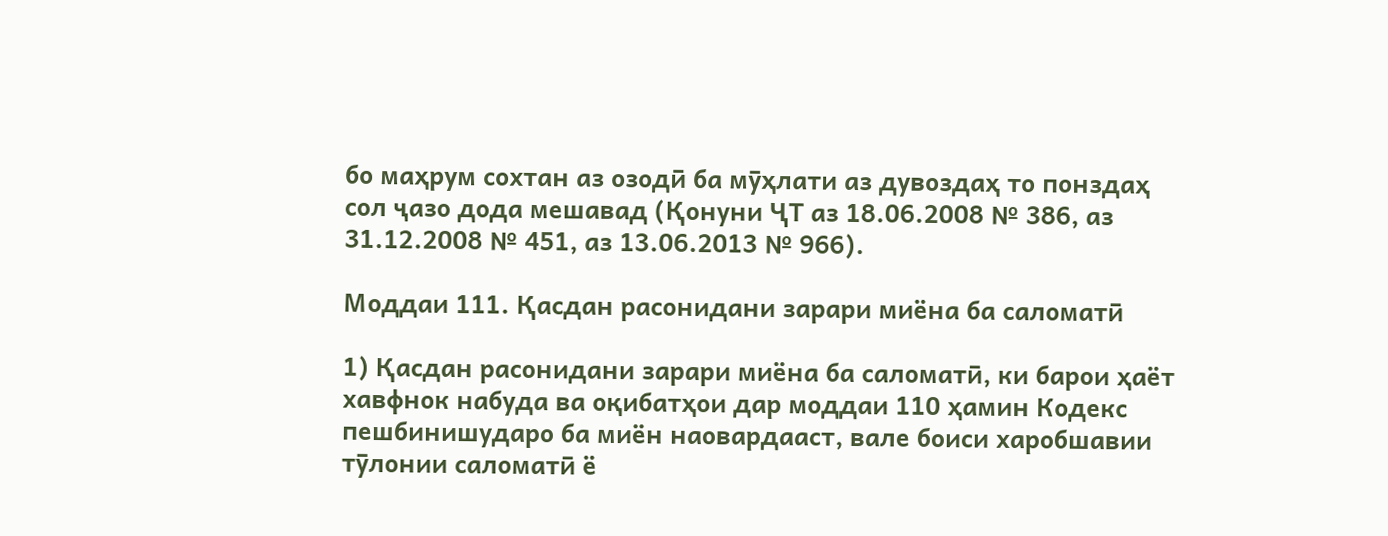бо маҳрум сохтан аз озодӣ ба мӯҳлати аз дувоздаҳ то понздаҳ сол ҷазо дода мешавад (Қонуни ҶТ аз 18.06.2008 № 386, аз 31.12.2008 № 451, аз 13.06.2013 № 966).

Моддаи 111. Қасдан расонидани зарари миёна ба саломатӣ

1) Қасдан расонидани зарари миёна ба саломатӣ, ки барои ҳаёт хавфнок набуда ва оқибатҳои дар моддаи 110 ҳамин Кодекс пешбинишударо ба миён наовардааст, вале боиси харобшавии тӯлонии саломатӣ ё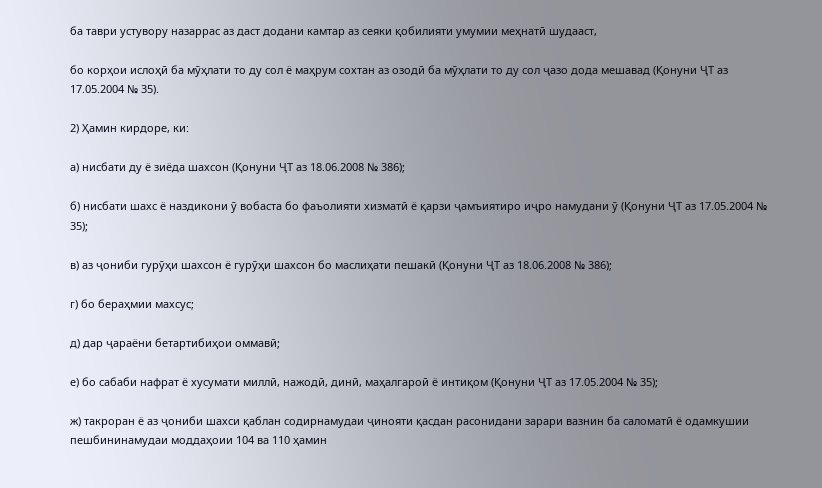ба таври устувору назаррас аз даст додани камтар аз сеяки қобилияти умумии меҳнатӣ шудааст,

бо корҳои ислоҳӣ ба мӯҳлати то ду сол ё маҳрум сохтан аз озодӣ ба мӯҳлати то ду сол ҷазо дода мешавад (Қонуни ҶТ аз 17.05.2004 № 35).

2) Ҳамин кирдоре, ки:

а) нисбати ду ё зиёда шахсон (Қонуни ҶТ аз 18.06.2008 № 386);

б) нисбати шахс ё наздикони ӯ вобаста бо фаъолияти хизматӣ ё қарзи ҷамъиятиро иҷро намудани ӯ (Қонуни ҶТ аз 17.05.2004 № 35);

в) аз ҷониби гурӯҳи шахсон ё гурӯҳи шахсон бо маслиҳати пешакӣ (Қонуни ҶТ аз 18.06.2008 № 386);

г) бо бераҳмии махсус;

д) дар ҷараёни бетартибиҳои оммавӣ;

е) бо сабаби нафрат ё хусумати миллӣ, нажодӣ, динӣ, маҳалгароӣ ё интиқом (Қонуни ҶТ аз 17.05.2004 № 35);

ж) такроран ё аз ҷониби шахси қаблан содирнамудаи ҷинояти қасдан расонидани зарари вазнин ба саломатӣ ё одамкушии пешбининамудаи моддаҳоии 104 ва 110 ҳамин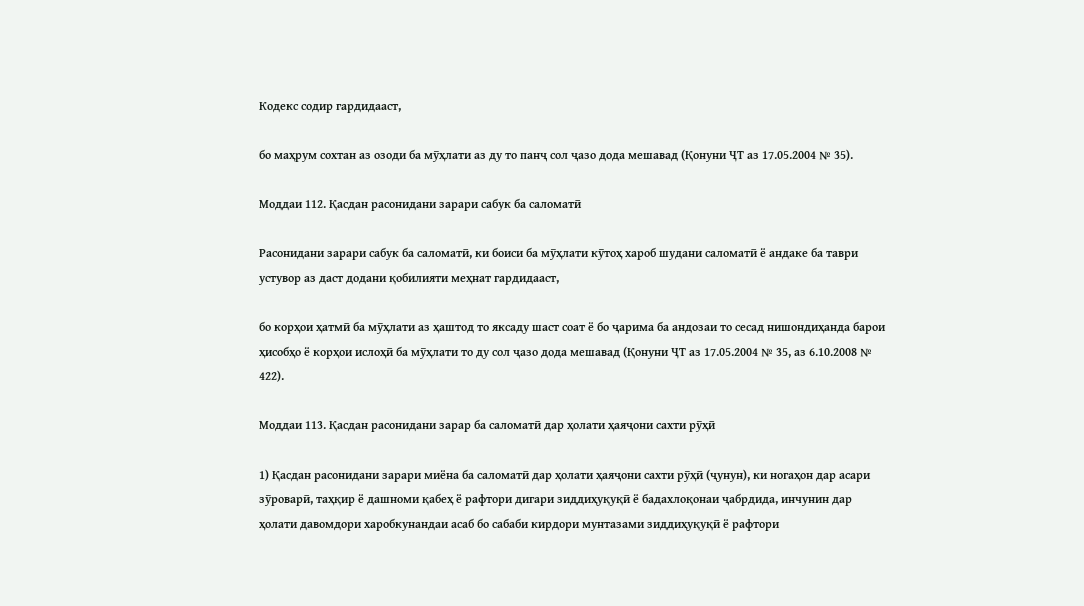Кодекс содир гардидааст,

бо маҳрум сохтан аз озоди ба мӯҳлати аз ду то панҷ сол ҷазо дода мешавад (Қонуни ҶТ аз 17.05.2004 № 35).

Моддаи 112. Қасдан расонидани зарари сабук ба саломатӣ

Расонидани зарари сабук ба саломатӣ, ки боиси ба мӯҳлати кӯтоҳ хароб шудани саломатӣ ё андаке ба таври устувор аз даст додани қобилияти меҳнат гардидааст,

бо корҳои ҳатмӣ ба мӯҳлати аз ҳаштод то яксаду шаст соат ё бо ҷарима ба андозаи то сесад нишондиҳанда барои ҳисобҳо ё корҳои ислоҳӣ ба мӯҳлати то ду сол ҷазо дода мешавад (Қонуни ҶТ аз 17.05.2004 № 35, аз 6.10.2008 № 422).

Моддаи 113. Қасдан расонидани зарар ба саломатӣ дар ҳолати ҳаяҷони сахти рӯҳӣ

1) Қасдан расонидани зарари миёна ба саломатӣ дар ҳолати ҳаяҷони сахти рӯҳӣ (ҷунун), ки ногаҳон дар асари зӯроварӣ, таҳқир ё дашноми қабеҳ ё рафтори дигари зиддиҳуқуқӣ ё бадахлоқонаи ҷабрдида, инчунин дар ҳолати давомдори харобкунандаи асаб бо сабаби кирдори мунтазами зиддиҳуқуқӣ ё рафтори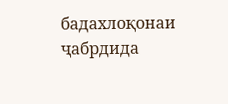бадахлоқонаи ҷабрдида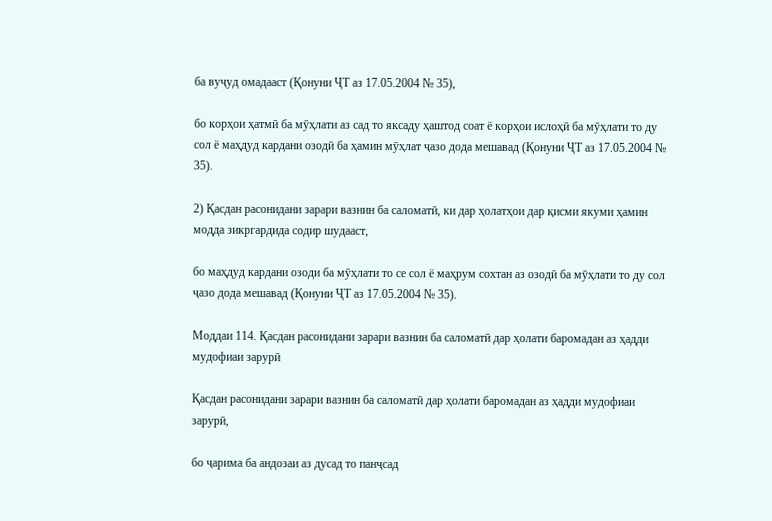ба вуҷуд омадааст (Қонуни ҶТ аз 17.05.2004 № 35),

бо корҳои ҳатмӣ ба мӯҳлати аз сад то яксаду ҳаштод соат ё корҳои ислоҳӣ ба мӯҳлати то ду сол ё маҳдуд кардани озодӣ ба ҳамин мӯҳлат ҷазо дода мешавад (Қонуни ҶТ аз 17.05.2004 № 35).

2) Қасдан расонидани зарари вазнин ба саломатӣ, ки дар ҳолатҳои дар қисми якуми ҳамин модда зикргардида содир шудааст,

бо маҳдуд кардани озоди ба мӯҳлати то се сол ё маҳрум сохтан аз озодӣ ба мӯҳлати то ду сол ҷазо дода мешавад (Қонуни ҶТ аз 17.05.2004 № 35).

Моддаи 114. Қасдан расонидани зарари вазнин ба саломатӣ дар ҳолати баромадан аз ҳадди мудофиаи зарурӣ

Қасдан расонидани зарари вазнин ба саломатӣ дар ҳолати баромадан аз ҳадди мудофиаи зарурӣ,

бо ҷарима ба андозаи аз дусад то панҷсад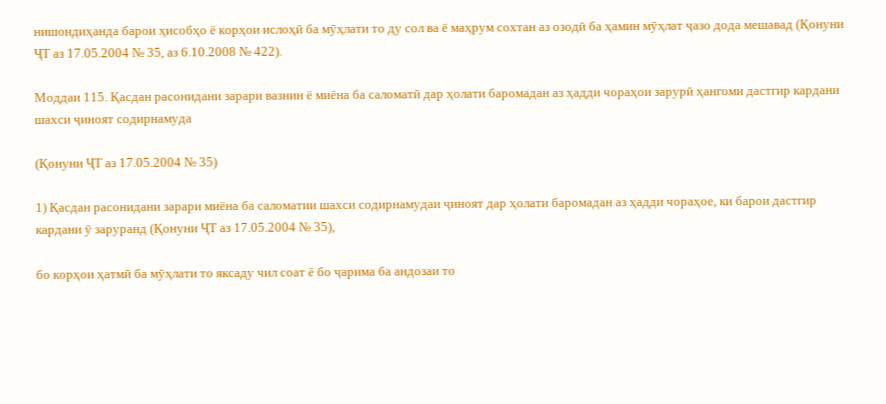нишондиҳанда барои ҳисобҳо ё корҳои ислоҳӣ ба мӯҳлати то ду сол ва ё маҳрум сохтан аз озодӣ ба ҳамин мӯҳлат ҷазо дода мешавад (Қонуни ҶТ аз 17.05.2004 № 35, аз 6.10.2008 № 422).

Моддаи 115. Қасдан расонидани зарари вазнин ё миёна ба саломатӣ дар ҳолати баромадан аз ҳадди чораҳои зарурӣ ҳангоми дастгир кардани шахси ҷиноят содирнамуда

(Қонуни ҶТ аз 17.05.2004 № 35)

1) Қасдан расонидани зарари миёна ба саломатии шахси содирнамудаи ҷиноят дар ҳолати баромадан аз ҳадди чораҳое, ки барои дастгир кардани ӯ заруранд (Қонуни ҶТ аз 17.05.2004 № 35),

бо корҳои ҳатмӣ ба мӯҳлати то яксаду чил соат ё бо ҷарима ба андозаи то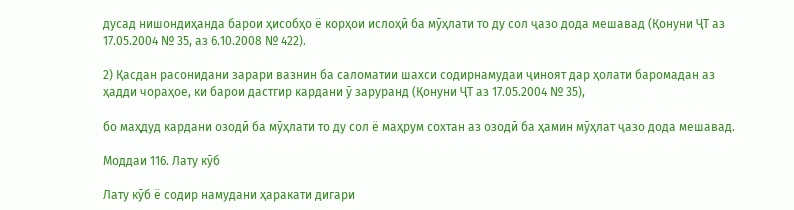дусад нишондиҳанда барои ҳисобҳо ё корҳои ислоҳӣ ба мӯҳлати то ду сол ҷазо дода мешавад (Қонуни ҶТ аз 17.05.2004 № 35, аз 6.10.2008 № 422).

2) Қасдан расонидани зарари вазнин ба саломатии шахси содирнамудаи ҷиноят дар ҳолати баромадан аз ҳадди чораҳое, ки барои дастгир кардани ӯ заруранд (Қонуни ҶТ аз 17.05.2004 № 35),

бо маҳдуд кардани озодӣ ба мӯҳлати то ду сол ё маҳрум сохтан аз озодӣ ба ҳамин мӯҳлат ҷазо дода мешавад.

Моддаи 116. Лату кӯб

Лату кӯб ё содир намудани ҳаракати дигари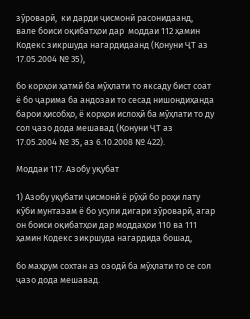зӯроварӣ,  ки дарди ҷисмонӣ расонидаанд,  вале боиси оқибатҳои дар  моддаи 112 ҳамин Кодекс зикршуда нагардидаанд (Қонуни ҶТ аз 17.05.2004 № 35),

бо корҳои ҳатмӣ ба мӯҳлати то яксаду бист соат ё бо ҷарима ба андозаи то сесад нишондиҳанда барои ҳисобҳо, ё корҳои ислоҳӣ ба мӯҳлати то ду сол ҷазо дода мешавад (Қонуни ҶТ аз 17.05.2004 № 35, аз 6.10.2008 № 422).

Моддаи 117. Азобу уқубат

1) Азобу уқубати ҷисмонӣ ё рӯҳӣ бо роҳи лату кӯби мунтазам ё бо усули дигари зӯроварӣ, агар он боиси оқибатҳои дар моддаҳои 110 ва 111 ҳамин Кодекс зикршуда нагардида бошад,

бо маҳрум сохтан аз озодӣ ба мӯҳлати то се сол ҷазо дода мешавад.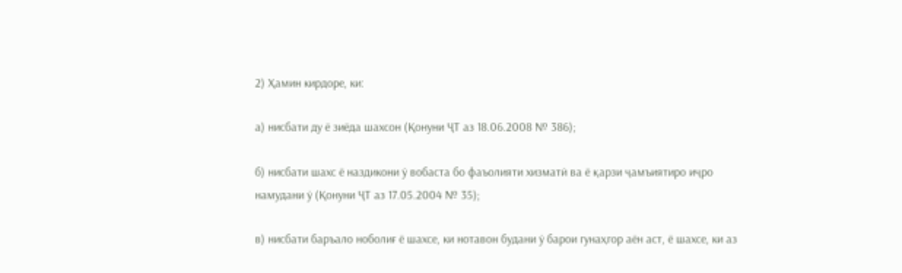2) Ҳамин кирдоре, ки:

а) нисбати ду ё зиёда шахсон (Қонуни ҶТ аз 18.06.2008 № 386);

б) нисбати шахс ё наздикони ӯ вобаста бо фаъолияти хизматӣ ва ё қарзи ҷамъиятиро иҷро намудани ӯ (Қонуни ҶТ аз 17.05.2004 № 35);

в) нисбати баръало ноболиғ ё шахсе, ки нотавон будани ӯ барои гунаҳгор аён аст, ё шахсе, ки аз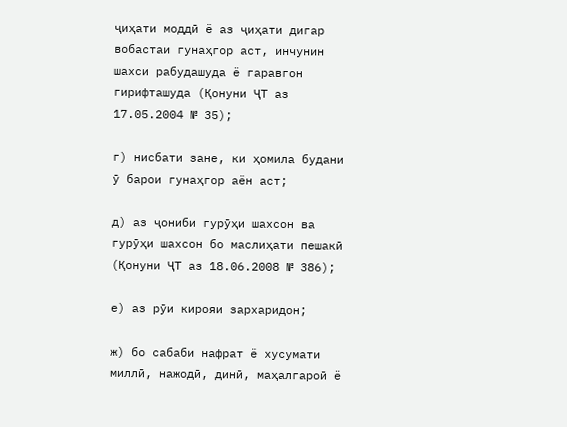ҷиҳати моддӣ ё аз ҷиҳати дигар вобастаи гунаҳгор аст, инчунин шахси рабудашуда ё гаравгон гирифташуда (Қонуни ҶТ аз 17.05.2004 № 35);

г) нисбати зане, ки ҳомила будани ӯ барои гунаҳгор аён аст;

д) аз ҷониби гурӯҳи шахсон ва гурӯҳи шахсон бо маслиҳати пешакӣ (Қонуни ҶТ аз 18.06.2008 № 386);

е) аз рӯи кирояи зархаридон;

ж) бо сабаби нафрат ё хусумати миллӣ, нажодӣ, динӣ, маҳалгароӣ ё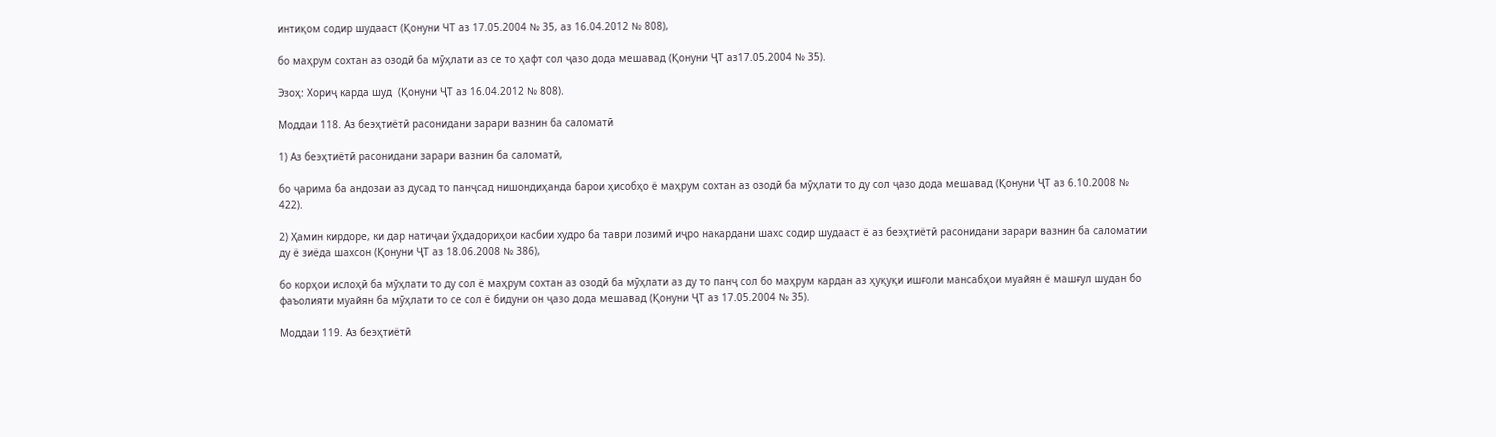интиқом содир шудааст (Қонуни ЧТ аз 17.05.2004 № 35, аз 16.04.2012 № 808),

бо маҳрум сохтан аз озодӣ ба мӯҳлати аз се то ҳафт сол ҷазо дода мешавад (Қонуни ҶТ аз17.05.2004 № 35).

Эзоҳ: Хориҷ карда шуд  (Қонуни ҶТ аз 16.04.2012 № 808).

Моддаи 118. Аз беэҳтиётӣ расонидани зарари вазнин ба саломатӣ

1) Аз беэҳтиётӣ расонидани зарари вазнин ба саломатӣ,

бо ҷарима ба андозаи аз дусад то панҷсад нишондиҳанда барои ҳисобҳо ё маҳрум сохтан аз озодӣ ба мӯҳлати то ду сол ҷазо дода мешавад (Қонуни ҶТ аз 6.10.2008 № 422).

2) Ҳамин кирдоре, ки дар натиҷаи ӯҳдадориҳои касбии худро ба таври лозимӣ иҷро накардани шахс содир шудааст ё аз беэҳтиётӣ расонидани зарари вазнин ба саломатии ду ё зиёда шахсон (Қонуни ҶТ аз 18.06.2008 № 386),

бо корҳои ислоҳӣ ба мӯҳлати то ду сол ё маҳрум сохтан аз озодӣ ба мӯҳлати аз ду то панҷ сол бо маҳрум кардан аз ҳуқуқи ишғоли мансабҳои муайян ё машғул шудан бо фаъолияти муайян ба мӯҳлати то се сол ё бидуни он ҷазо дода мешавад (Қонуни ҶТ аз 17.05.2004 № 35).

Моддаи 119. Аз беэҳтиётӣ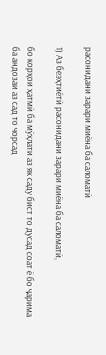расонидани зарари миёна ба саломатӣ

1) Аз беэҳтиётӣ расонидани зарари миёна ба саломатӣ,

бо корҳои ҳатмӣ ба мӯҳлати аз як саду бист то дусад соат ё бо ҷарима ба андозаи аз сад то чорсад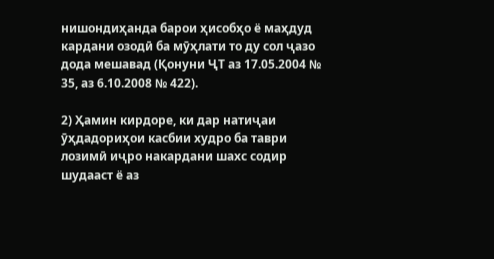нишондиҳанда барои ҳисобҳо ё маҳдуд кардани озодӣ ба мӯҳлати то ду сол ҷазо дода мешавад (Қонуни ҶТ аз 17.05.2004 № 35, аз 6.10.2008 № 422).

2) Ҳамин кирдоре, ки дар натиҷаи ӯҳдадориҳои касбии худро ба таври лозимӣ иҷро накардани шахс содир шудааст ё аз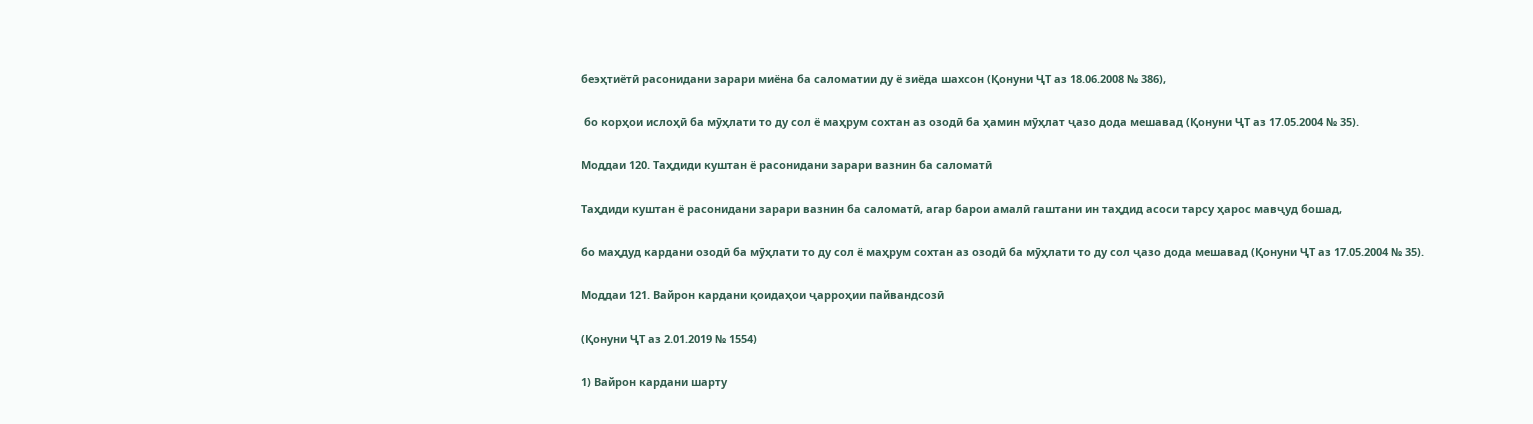беэҳтиётӣ расонидани зарари миёна ба саломатии ду ё зиёда шахсон (Қонуни ҶТ аз 18.06.2008 № 386),

 бо корҳои ислоҳӣ ба мӯҳлати то ду сол ё маҳрум сохтан аз озодӣ ба ҳамин мӯҳлат ҷазо дода мешавад (Қонуни ҶТ аз 17.05.2004 № 35).

Моддаи 120. Таҳдиди куштан ё расонидани зарари вазнин ба саломатӣ

Таҳдиди куштан ё расонидани зарари вазнин ба саломатӣ, агар барои амалӣ гаштани ин таҳдид асоси тарсу ҳарос мавҷуд бошад,

бо маҳдуд кардани озодӣ ба мӯҳлати то ду сол ё маҳрум сохтан аз озодӣ ба мӯҳлати то ду сол ҷазо дода мешавад (Қонуни ҶТ аз 17.05.2004 № 35).

Моддаи 121. Вайрон кардани қоидаҳои ҷарроҳии пайвандсозӣ

(Қонуни ҶТ аз 2.01.2019 № 1554)

1) Вайрон кардани шарту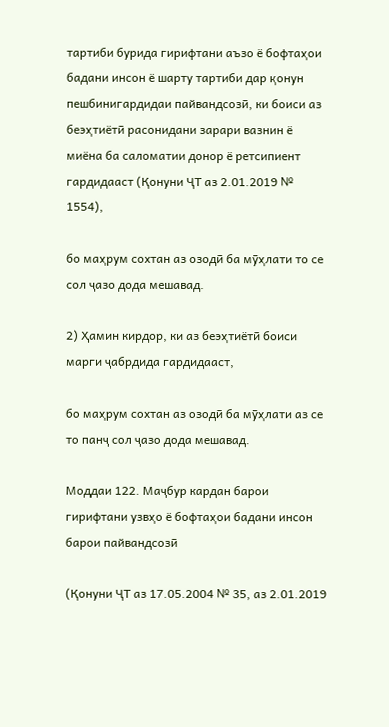тартиби бурида гирифтани аъзо ё бофтаҳои бадани инсон ё шарту тартиби дар қонун пешбинигардидаи пайвандсозӣ, ки боиси аз беэҳтиётӣ расонидани зарари вазнин ё миёна ба саломатии донор ё ретсипиент гардидааст (Қонуни ҶТ аз 2.01.2019 № 1554),

бо маҳрум сохтан аз озодӣ ба мӯҳлати то се сол ҷазо дода мешавад.

2) Ҳамин кирдор, ки аз беэҳтиётӣ боиси марги ҷабрдида гардидааст,

бо маҳрум сохтан аз озодӣ ба мӯҳлати аз се то панҷ сол ҷазо дода мешавад.

Моддаи 122. Маҷбур кардан барои гирифтани узвҳо ё бофтаҳои бадани инсон барои пайвандсозӣ

(Қонуни ҶТ аз 17.05.2004 № 35, аз 2.01.2019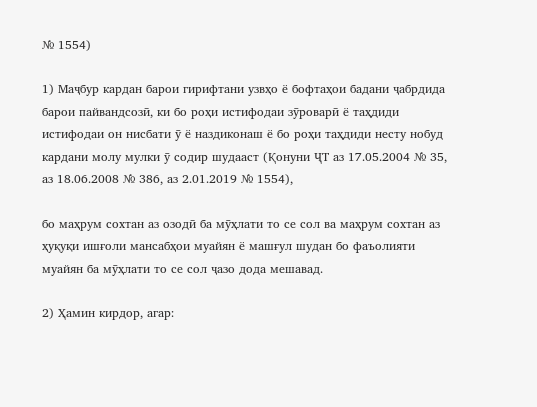№ 1554)

1) Маҷбур кардан барои гирифтани узвҳо ё бофтаҳои бадани ҷабрдида барои пайвандсозӣ, ки бо роҳи истифодаи зӯроварӣ ё таҳдиди истифодаи он нисбати ӯ ё наздиконаш ё бо роҳи таҳдиди несту нобуд кардани молу мулки ӯ содир шудааст (Қонуни ҶТ аз 17.05.2004 № 35, аз 18.06.2008 № 386, аз 2.01.2019 № 1554),

бо маҳрум сохтан аз озодӣ ба мӯҳлати то се сол ва маҳрум сохтан аз ҳуқуқи ишғоли мансабҳои муайян ё машғул шудан бо фаъолияти муайян ба мӯҳлати то се сол ҷазо дода мешавад.

2) Ҳамин кирдор, агар: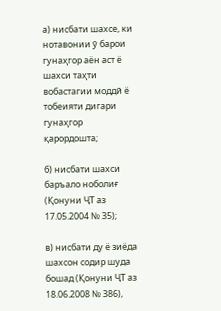а) нисбати шахсе, ки нотавонии ӯ барои гунаҳгор аён аст ё шахси таҳти вобастагии моддӣ ё тобеияти дигари гунаҳгор қарордошта;

б) нисбати шахси баръало ноболиғ (Қонуни ҶТ аз 17.05.2004 № 35);

в) нисбати ду ё зиёда шахсон содир шуда бошад (Қонуни ҶТ аз 18.06.2008 № 386),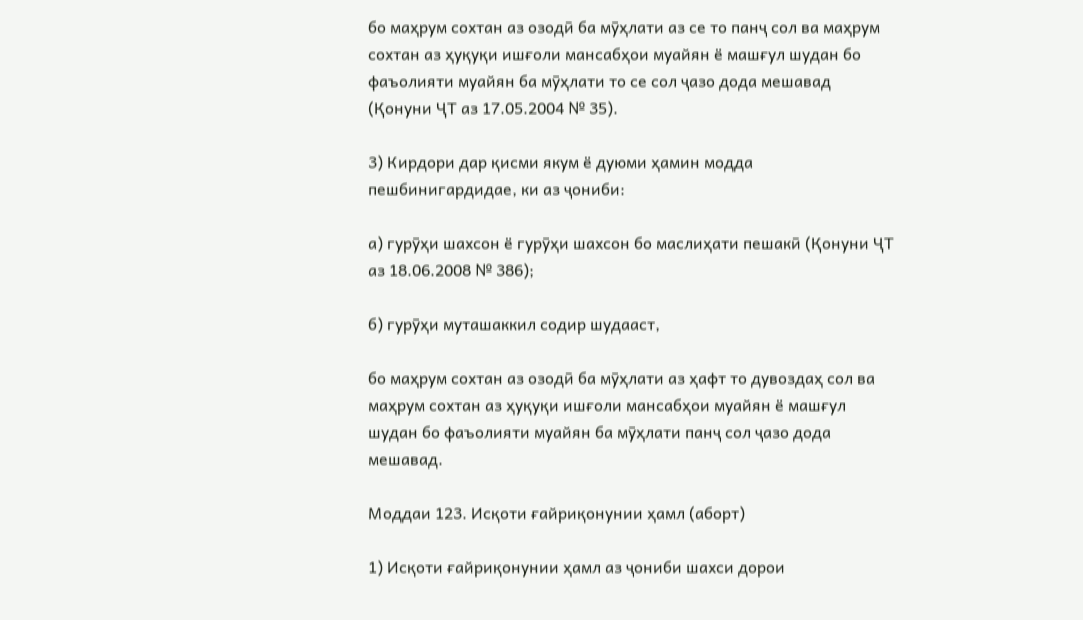бо маҳрум сохтан аз озодӣ ба мӯҳлати аз се то панҷ сол ва маҳрум сохтан аз ҳуқуқи ишғоли мансабҳои муайян ё машғул шудан бо фаъолияти муайян ба мӯҳлати то се сол ҷазо дода мешавад (Қонуни ҶТ аз 17.05.2004 № 35).

3) Кирдори дар қисми якум ё дуюми ҳамин модда пешбинигардидае, ки аз ҷониби:

а) гурӯҳи шахсон ё гурӯҳи шахсон бо маслиҳати пешакӣ (Қонуни ҶТ аз 18.06.2008 № 386);

б) гурӯҳи муташаккил содир шудааст,

бо маҳрум сохтан аз озодӣ ба мӯҳлати аз ҳафт то дувоздаҳ сол ва маҳрум сохтан аз ҳуқуқи ишғоли мансабҳои муайян ё машғул шудан бо фаъолияти муайян ба мӯҳлати панҷ сол ҷазо дода мешавад.

Моддаи 123. Исқоти ғайриқонунии ҳамл (аборт)

1) Исқоти ғайриқонунии ҳамл аз ҷониби шахси дорои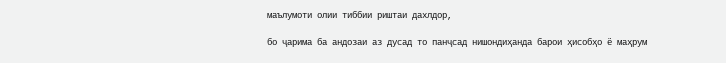маълумоти олии тиббии риштаи дахлдор,

бо ҷарима ба андозаи аз дусад то панҷсад нишондиҳанда барои ҳисобҳо ё маҳрум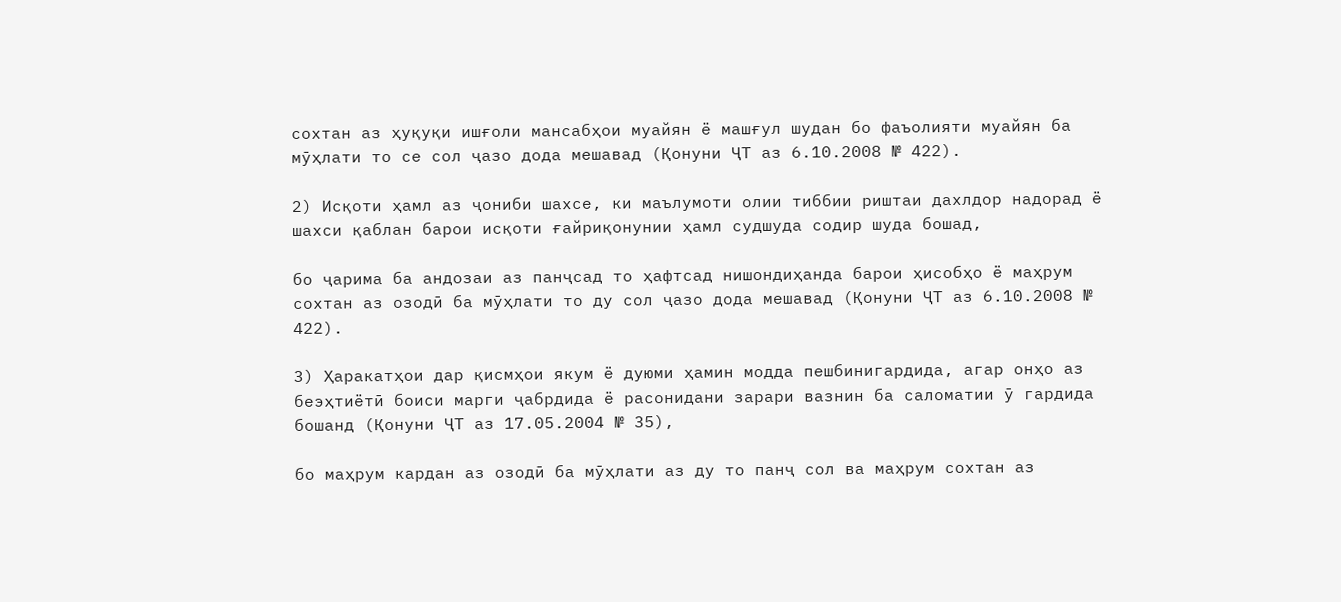сохтан аз ҳуқуқи ишғоли мансабҳои муайян ё машғул шудан бо фаъолияти муайян ба мӯҳлати то се сол ҷазо дода мешавад (Қонуни ҶТ аз 6.10.2008 № 422).

2) Исқоти ҳамл аз ҷониби шахсе, ки маълумоти олии тиббии риштаи дахлдор надорад ё шахси қаблан барои исқоти ғайриқонунии ҳамл судшуда содир шуда бошад,

бо ҷарима ба андозаи аз панҷсад то ҳафтсад нишондиҳанда барои ҳисобҳо ё маҳрум сохтан аз озодӣ ба мӯҳлати то ду сол ҷазо дода мешавад (Қонуни ҶТ аз 6.10.2008 № 422).

3) Ҳаракатҳои дар қисмҳои якум ё дуюми ҳамин модда пешбинигардида, агар онҳо аз беэҳтиётӣ боиси марги ҷабрдида ё расонидани зарари вазнин ба саломатии ӯ гардида бошанд (Қонуни ҶТ аз 17.05.2004 № 35),

бо маҳрум кардан аз озодӣ ба мӯҳлати аз ду то панҷ сол ва маҳрум сохтан аз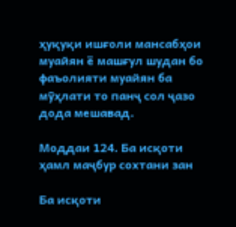ҳуқуқи ишғоли мансабҳои муайян ё машғул шудан бо фаъолияти муайян ба мӯҳлати то панҷ сол ҷазо дода мешавад.

Моддаи 124. Ба исқоти ҳамл маҷбур сохтани зан

Ба исқоти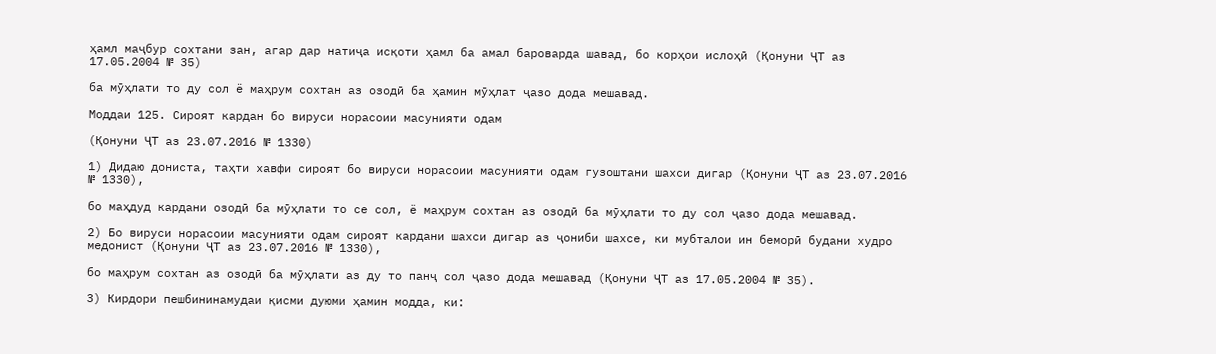ҳамл маҷбур сохтани зан, агар дар натиҷа исқоти ҳамл ба амал бароварда шавад, бо корҳои ислоҳӣ (Қонуни ҶТ аз 17.05.2004 № 35)

ба мӯҳлати то ду сол ё маҳрум сохтан аз озодӣ ба ҳамин мӯҳлат ҷазо дода мешавад.

Моддаи 125. Сироят кардан бо вируси норасоии масунияти одам

(Қонуни ҶТ аз 23.07.2016 № 1330)

1) Дидаю дониста, таҳти хавфи сироят бо вируси норасоии масунияти одам гузоштани шахси дигар (Қонуни ҶТ аз 23.07.2016 № 1330),

бо маҳдуд кардани озодӣ ба мӯҳлати то се сол, ё маҳрум сохтан аз озодӣ ба мӯҳлати то ду сол ҷазо дода мешавад.

2) Бо вируси норасоии масунияти одам сироят кардани шахси дигар аз ҷониби шахсе, ки мубталои ин беморӣ будани худро медонист (Қонуни ҶТ аз 23.07.2016 № 1330),

бо маҳрум сохтан аз озодӣ ба мӯҳлати аз ду то панҷ сол ҷазо дода мешавад (Қонуни ҶТ аз 17.05.2004 № 35).

3) Кирдори пешбининамудаи қисми дуюми ҳамин модда, ки: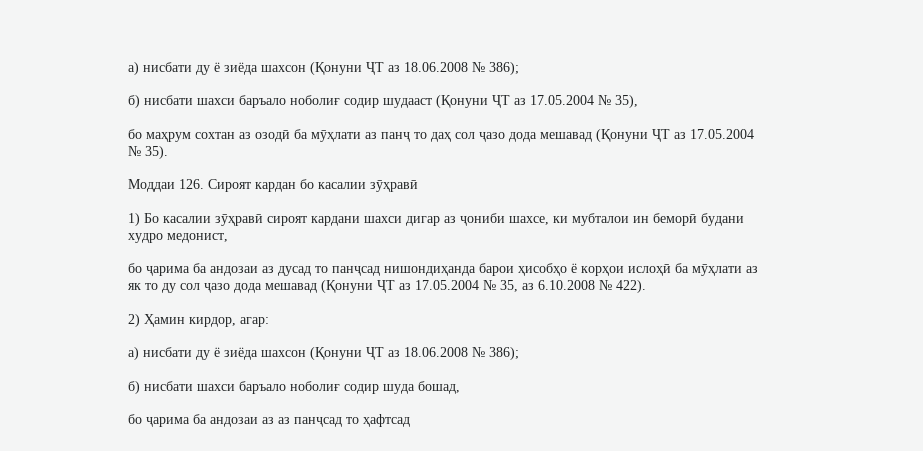а) нисбати ду ё зиёда шахсон (Қонуни ҶТ аз 18.06.2008 № 386);

б) нисбати шахси баръало ноболиғ содир шудааст (Қонуни ҶТ аз 17.05.2004 № 35),

бо маҳрум сохтан аз озодӣ ба мӯҳлати аз панҷ то даҳ сол ҷазо дода мешавад (Қонуни ҶТ аз 17.05.2004 № 35).

Моддаи 126. Сироят кардан бо касалии зӯҳравӣ

1) Бо касалии зӯҳравӣ сироят кардани шахси дигар аз ҷониби шахсе, ки мубталои ин беморӣ будани худро медонист,

бо ҷарима ба андозаи аз дусад то панҷсад нишондиҳанда барои ҳисобҳо ё корҳои ислоҳӣ ба мӯҳлати аз як то ду сол ҷазо дода мешавад (Қонуни ҶТ аз 17.05.2004 № 35, аз 6.10.2008 № 422).

2) Ҳамин кирдор, агар:

а) нисбати ду ё зиёда шахсон (Қонуни ҶТ аз 18.06.2008 № 386);

б) нисбати шахси баръало ноболиғ содир шуда бошад,

бо ҷарима ба андозаи аз аз панҷсад то ҳафтсад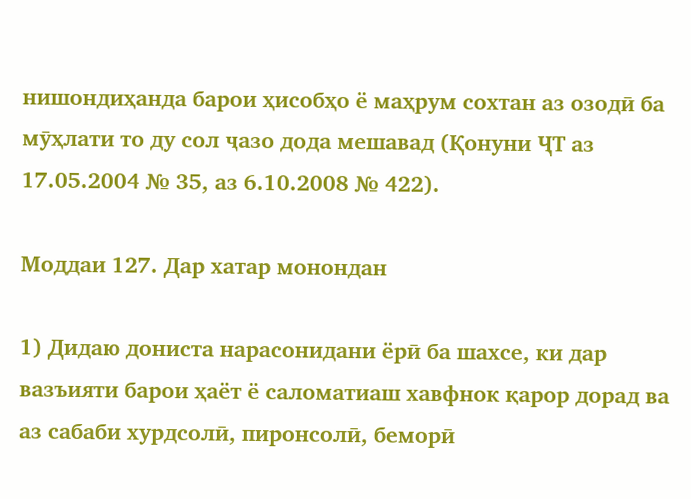нишондиҳанда барои ҳисобҳо ё маҳрум сохтан аз озодӣ ба мӯҳлати то ду сол ҷазо дода мешавад (Қонуни ҶТ аз 17.05.2004 № 35, аз 6.10.2008 № 422).

Моддаи 127. Дар хатар монондан

1) Дидаю дониста нарасонидани ёрӣ ба шахсе, ки дар вазъияти барои ҳаёт ё саломатиаш хавфнок қарор дорад ва аз сабаби хурдсолӣ, пиронсолӣ, беморӣ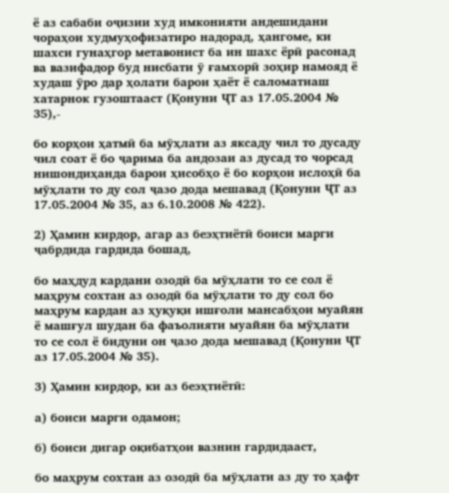ё аз сабаби оҷизии худ имконияти андешидани чораҳои худмуҳофизатиро надорад, ҳангоме, ки шахси гунаҳгор метавонист ба ин шахс ёрӣ расонад ва вазифадор буд нисбати ӯ ғамхорӣ зоҳир намояд ё худаш ӯро дар ҳолати барои ҳаёт ё саломатиаш хатарнок гузоштааст (Қонуни ҶТ аз 17.05.2004 № 35),-

бо корҳои ҳатмӣ ба мӯҳлати аз яксаду чил то дусаду чил соат ё бо ҷарима ба андозаи аз дусад то чорсад нишондиҳанда барои ҳисобҳо ё бо корҳои ислоҳӣ ба мӯҳлати то ду сол ҷазо дода мешавад (Қонуни ҶТ аз 17.05.2004 № 35, аз 6.10.2008 № 422).

2) Ҳамин кирдор, агар аз беэҳтиётӣ боиси марги ҷабрдида гардида бошад,

бо маҳдуд кардани озодӣ ба мӯҳлати то се сол ё маҳрум сохтан аз озодӣ ба мӯҳлати то ду сол бо маҳрум кардан аз ҳуқуқи ишғоли мансабҳои муайян ё машғул шудан ба фаъолияти муайян ба мӯҳлати то се сол ё бидуни он ҷазо дода мешавад (Қонуни ҶТ аз 17.05.2004 № 35).

3) Ҳамин кирдор, ки аз беэҳтиётӣ:

а) боиси марги одамон;

б) боиси дигар оқибатҳои вазнин гардидааст,

бо маҳрум сохтан аз озодӣ ба мӯҳлати аз ду то ҳафт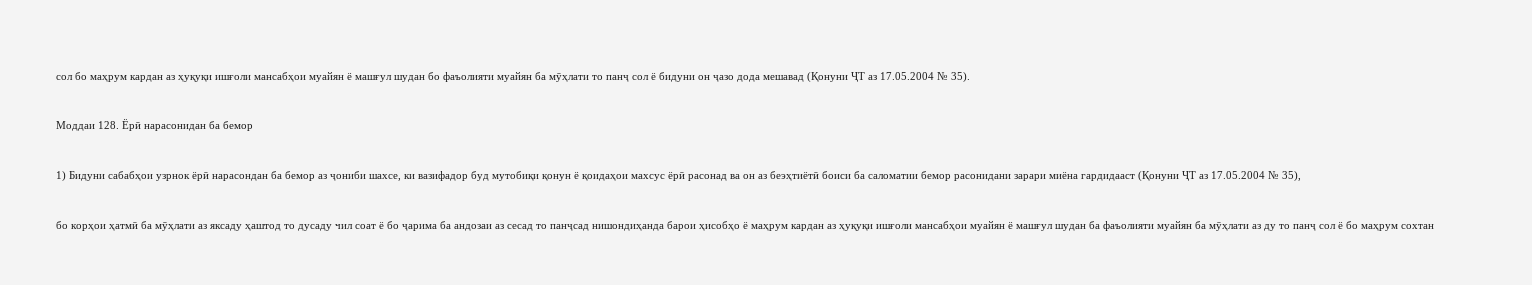сол бо маҳрум кардан аз ҳуқуқи ишғоли мансабҳои муайян ё машғул шудан бо фаъолияти муайян ба мӯҳлати то панҷ сол ё бидуни он ҷазо дода мешавад (Қонуни ҶТ аз 17.05.2004 № 35).

Моддаи 128. Ёрӣ нарасонидан ба бемор

1) Бидуни сабабҳои узрнок ёрӣ нарасондан ба бемор аз ҷониби шахсе, ки вазифадор буд мутобиқи қонун ё қоидаҳои махсус ёрӣ расонад ва он аз беэҳтиётӣ боиси ба саломатии бемор расонидани зарари миёна гардидааст (Қонуни ҶТ аз 17.05.2004 № 35),

бо корҳои ҳатмӣ ба мӯҳлати аз яксаду ҳаштод то дусаду чил соат ё бо ҷарима ба андозаи аз сесад то панҷсад нишондиҳанда барои ҳисобҳо ё маҳрум кардан аз ҳуқуқи ишғоли мансабҳои муайян ё машғул шудан ба фаъолияти муайян ба мӯҳлати аз ду то панҷ сол ё бо маҳрум сохтан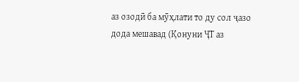аз озодӣ ба мӯҳлати то ду сол ҷазо дода мешавад (Қонуни ҶТ аз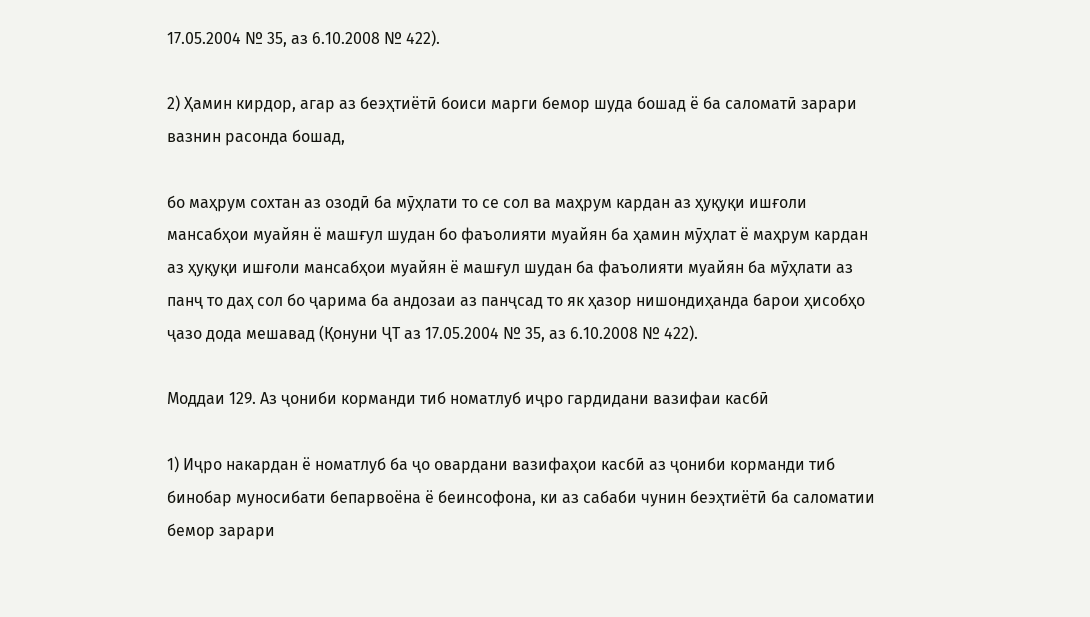17.05.2004 № 35, аз 6.10.2008 № 422).

2) Ҳамин кирдор, агар аз беэҳтиётӣ боиси марги бемор шуда бошад ё ба саломатӣ зарари вазнин расонда бошад,

бо маҳрум сохтан аз озодӣ ба мӯҳлати то се сол ва маҳрум кардан аз ҳуқуқи ишғоли мансабҳои муайян ё машғул шудан бо фаъолияти муайян ба ҳамин мӯҳлат ё маҳрум кардан аз ҳуқуқи ишғоли мансабҳои муайян ё машғул шудан ба фаъолияти муайян ба мӯҳлати аз панҷ то даҳ сол бо ҷарима ба андозаи аз панҷсад то як ҳазор нишондиҳанда барои ҳисобҳо ҷазо дода мешавад (Қонуни ҶТ аз 17.05.2004 № 35, аз 6.10.2008 № 422).

Моддаи 129. Аз ҷониби корманди тиб номатлуб иҷро гардидани вазифаи касбӣ

1) Иҷро накардан ё номатлуб ба ҷо овардани вазифаҳои касбӣ аз ҷониби корманди тиб бинобар муносибати бепарвоёна ё беинсофона, ки аз сабаби чунин беэҳтиётӣ ба саломатии бемор зарари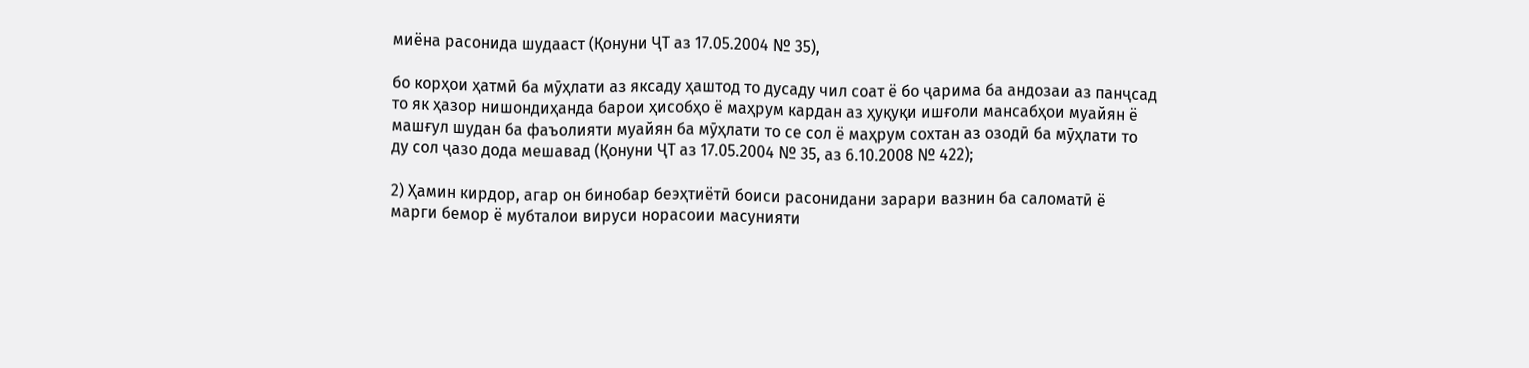миёна расонида шудааст (Қонуни ҶТ аз 17.05.2004 № 35),

бо корҳои ҳатмӣ ба мӯҳлати аз яксаду ҳаштод то дусаду чил соат ё бо ҷарима ба андозаи аз панҷсад то як ҳазор нишондиҳанда барои ҳисобҳо ё маҳрум кардан аз ҳуқуқи ишғоли мансабҳои муайян ё машғул шудан ба фаъолияти муайян ба мӯҳлати то се сол ё маҳрум сохтан аз озодӣ ба мӯҳлати то ду сол ҷазо дода мешавад (Қонуни ҶТ аз 17.05.2004 № 35, аз 6.10.2008 № 422);

2) Ҳамин кирдор, агар он бинобар беэҳтиётӣ боиси расонидани зарари вазнин ба саломатӣ ё марги бемор ё мубталои вируси норасоии масунияти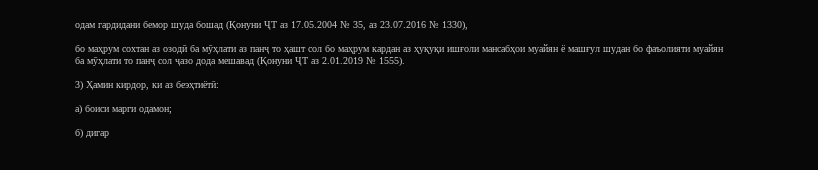одам гардидани бемор шуда бошад (Қонуни ҶТ аз 17.05.2004 № 35, аз 23.07.2016 № 1330),

бо маҳрум сохтан аз озодӣ ба мӯҳлати аз панҷ то ҳашт сол бо маҳрум кардан аз ҳуқуқи ишғоли мансабҳои муайян ё машғул шудан бо фаъолияти муайян ба мӯҳлати то панҷ сол ҷазо дода мешавад (Қонуни ҶТ аз 2.01.2019 № 1555).

3) Ҳамин кирдор, ки аз беэҳтиётӣ:

а) боиси марги одамон;

б) дигар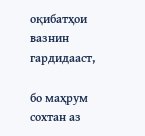оқибатҳои вазнин гардидааст,

бо маҳрум сохтан аз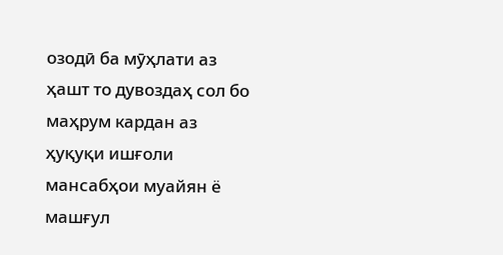озодӣ ба мӯҳлати аз ҳашт то дувоздаҳ сол бо маҳрум кардан аз ҳуқуқи ишғоли мансабҳои муайян ё машғул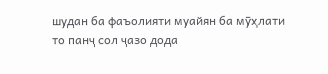шудан ба фаъолияти муайян ба мӯҳлати то панҷ сол ҷазо дода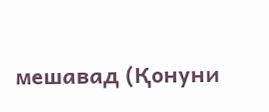мешавад (Қонуни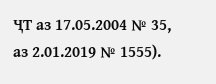ҶТ аз 17.05.2004 № 35, аз 2.01.2019 № 1555).